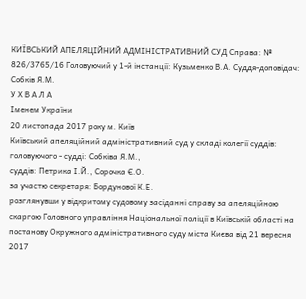КИЇВСЬКИЙ АПЕЛЯЦІЙНИЙ АДМІНІСТРАТИВНИЙ СУД Справа: № 826/3765/16 Головуючий у 1-й інстанції: Кузьменко В.А. Суддя-доповідач: Собків Я.М.
У Х В А Л А
Іменем України
20 листопада 2017 року м. Київ
Київський апеляційний адміністративний суд у складі колегії суддів:
головуючого - судді: Собківа Я.М.,
суддів: Петрика І.Й., Сорочка Є.О.
за участю секретаря: Бордунової К.Е.
розглянувши у відкритому судовому засіданні справу за апеляційною скаргою Головного управління Національної поліції в Київській області на постанову Окружного адміністративного суду міста Києва від 21 вересня 2017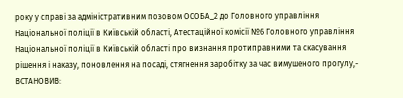року у справі за адміністративним позовом ОСОБА_2 до Головного управління Національної поліції в Київській області, Атестаційної комісії №6 Головного управління Національної поліції в Київській області про визнання протиправними та скасування рішення і наказу, поновлення на посаді, стягнення заробітку за час вимушеного прогулу,-
ВСТАНОВИВ: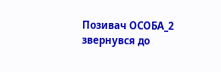Позивач ОСОБА_2 звернувся до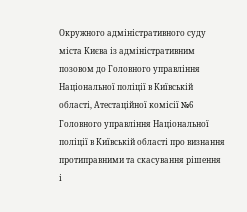Окружного адміністративного суду міста Києва із адміністративним позовом до Головного управління Національної поліції в Київській області, Атестаційної комісії №6 Головного управління Національної поліції в Київській області про визнання протиправними та скасування рішення і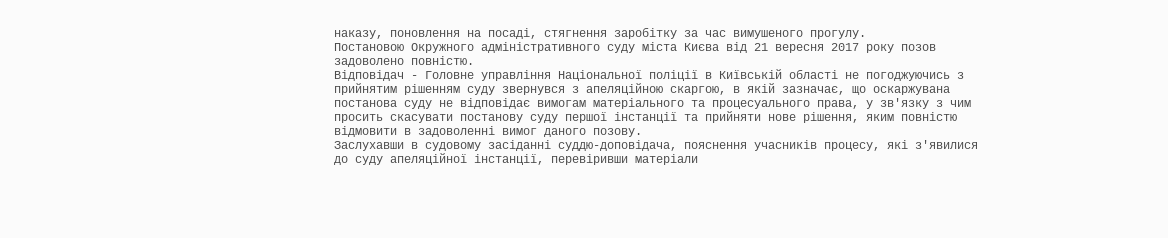наказу, поновлення на посаді, стягнення заробітку за час вимушеного прогулу.
Постановою Окружного адміністративного суду міста Києва від 21 вересня 2017 року позов задоволено повністю.
Відповідач - Головне управління Національної поліції в Київській області не погоджуючись з прийнятим рішенням суду звернувся з апеляційною скаргою, в якій зазначає, що оскаржувана постанова суду не відповідає вимогам матеріального та процесуального права, у зв'язку з чим просить скасувати постанову суду першої інстанції та прийняти нове рішення, яким повністю відмовити в задоволенні вимог даного позову.
Заслухавши в судовому засіданні суддю-доповідача, пояснення учасників процесу, які з'явилися до суду апеляційної інстанції, перевіривши матеріали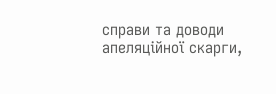справи та доводи апеляційної скарги,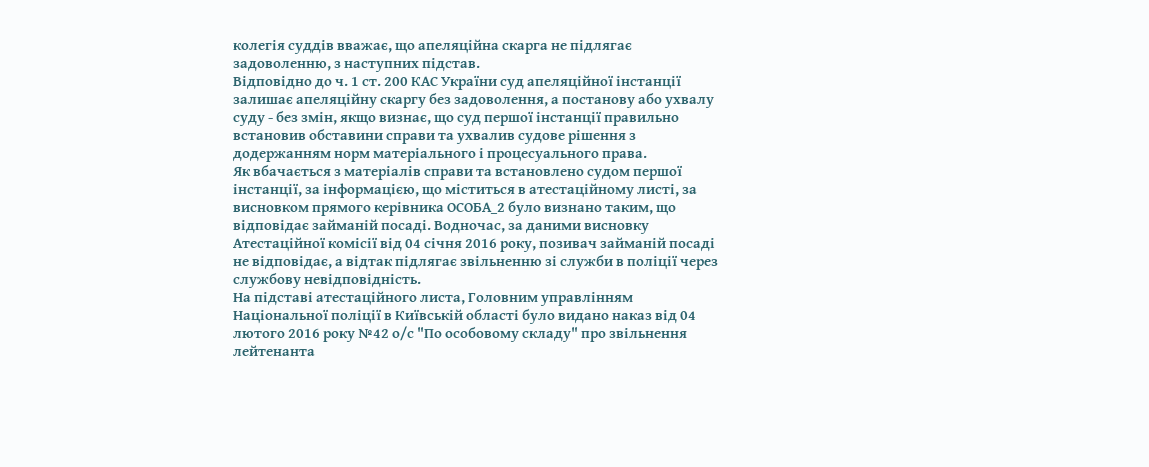колегія суддів вважає, що апеляційна скарга не підлягає задоволенню, з наступних підстав.
Відповідно до ч. 1 ст. 200 КАС України суд апеляційної інстанції залишає апеляційну скаргу без задоволення, а постанову або ухвалу суду - без змін, якщо визнає, що суд першої інстанції правильно встановив обставини справи та ухвалив судове рішення з додержанням норм матеріального і процесуального права.
Як вбачається з матеріалів справи та встановлено судом першої інстанції, за інформацією, що міститься в атестаційному листі, за висновком прямого керівника ОСОБА_2 було визнано таким, що відповідає займаній посаді. Водночас, за даними висновку Атестаційної комісії від 04 січня 2016 року, позивач займаній посаді не відповідає, а відтак підлягає звільненню зі служби в поліції через службову невідповідність.
На підставі атестаційного листа, Головним управлінням Національної поліції в Київській області було видано наказ від 04 лютого 2016 року №42 о/с "По особовому складу" про звільнення лейтенанта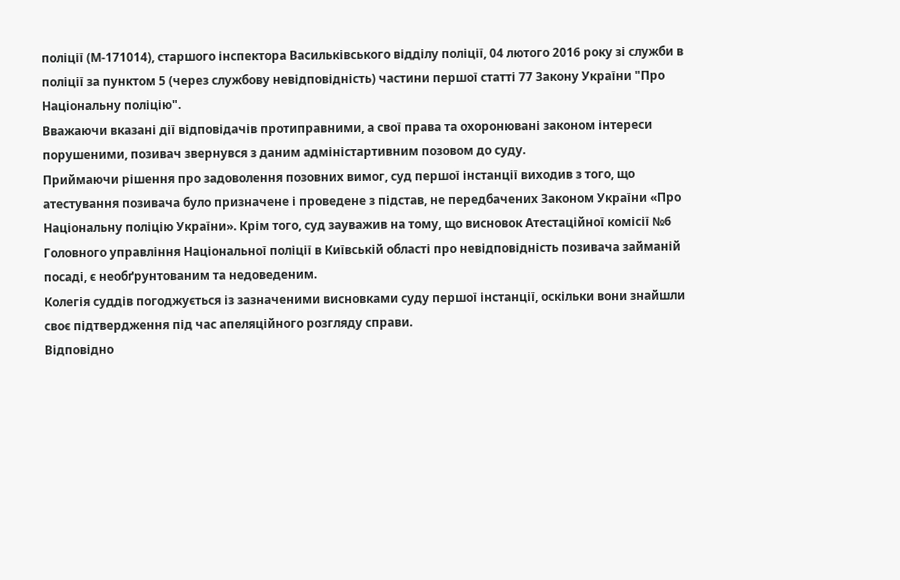поліції (М-171014), старшого інспектора Васильківського відділу поліції, 04 лютого 2016 року зі служби в поліції за пунктом 5 (через службову невідповідність) частини першої статті 77 Закону України "Про Національну поліцію".
Вважаючи вказані дії відповідачів протиправними, а свої права та охоронювані законом інтереси порушеними, позивач звернувся з даним адміністартивним позовом до суду.
Приймаючи рішення про задоволення позовних вимог, суд першої інстанції виходив з того, що атестування позивача було призначене і проведене з підстав, не передбачених Законом України «Про Національну поліцію України». Крім того, суд зауважив на тому, що висновок Атестаційної комісії №6 Головного управління Національної поліції в Київській області про невідповідність позивача займаній посаді, є необґрунтованим та недоведеним.
Колегія суддів погоджується із зазначеними висновками суду першої інстанції, оскільки вони знайшли своє підтвердження під час апеляційного розгляду справи.
Відповідно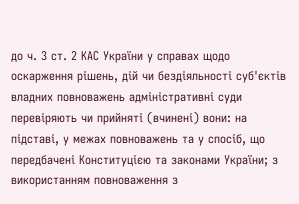до ч. 3 ст. 2 КАС України у справах щодо оскарження рішень, дій чи бездіяльності суб'єктів владних повноважень адміністративні суди перевіряють чи прийняті (вчинені) вони: на підставі, у межах повноважень та у спосіб, що передбачені Конституцією та законами України; з використанням повноваження з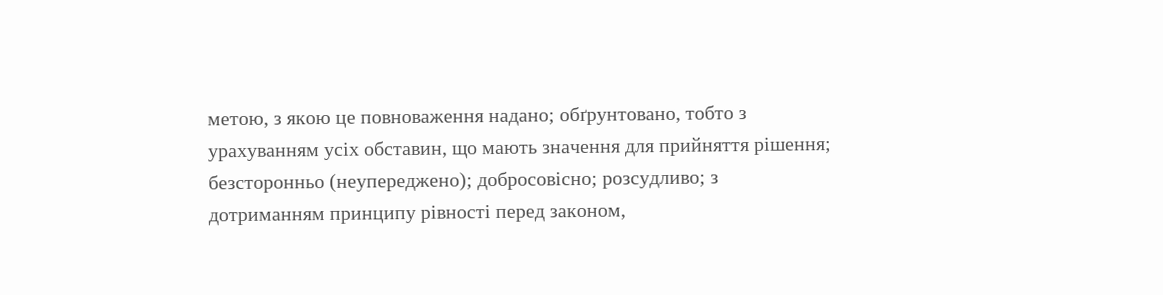метою, з якою це повноваження надано; обґрунтовано, тобто з урахуванням усіх обставин, що мають значення для прийняття рішення; безсторонньо (неупереджено); добросовісно; розсудливо; з дотриманням принципу рівності перед законом,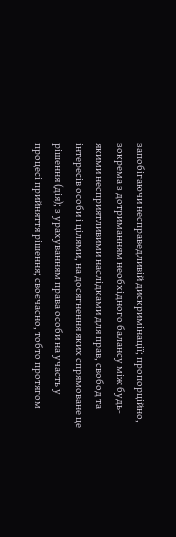запобігаючи несправедливій дискримінації; пропорційно, зокрема з дотриманням необхідного балансу між будь-якими несприятливими наслідками для прав, свобод та інтересів особи і цілями, на досягнення яких спрямоване це рішення (дія); з урахуванням права особи на участь у процесі прийняття рішення; своєчасно, тобто протягом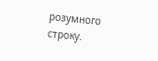розумного строку.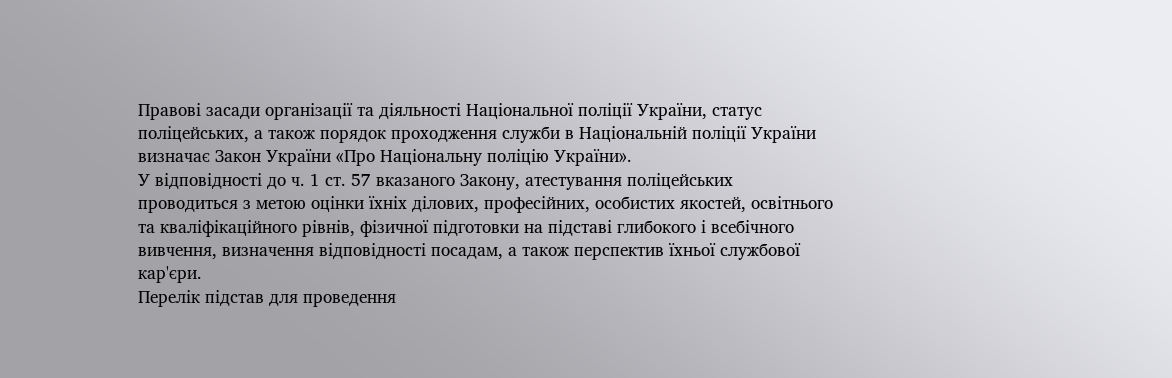Правові засади організації та діяльності Національної поліції України, статус поліцейських, а також порядок проходження служби в Національній поліції України визначає Закон України «Про Національну поліцію України».
У відповідності до ч. 1 ст. 57 вказаного Закону, атестування поліцейських проводиться з метою оцінки їхніх ділових, професійних, особистих якостей, освітнього та кваліфікаційного рівнів, фізичної підготовки на підставі глибокого і всебічного вивчення, визначення відповідності посадам, а також перспектив їхньої службової кар'єри.
Перелік підстав для проведення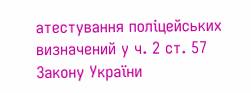атестування поліцейських визначений у ч. 2 ст. 57 Закону України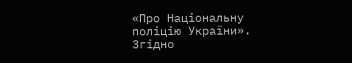«Про Національну поліцію України». Згідно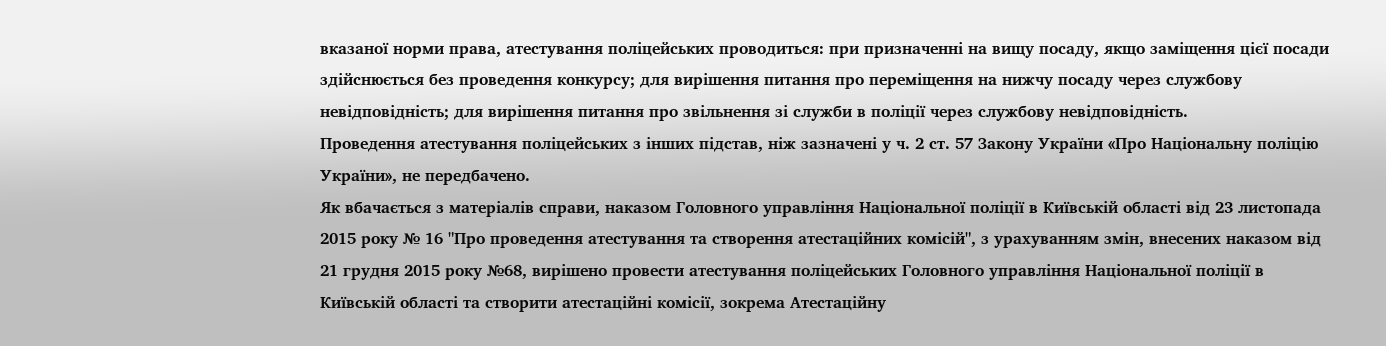вказаної норми права, атестування поліцейських проводиться: при призначенні на вищу посаду, якщо заміщення цієї посади здійснюється без проведення конкурсу; для вирішення питання про переміщення на нижчу посаду через службову невідповідність; для вирішення питання про звільнення зі служби в поліції через службову невідповідність.
Проведення атестування поліцейських з інших підстав, ніж зазначені у ч. 2 ст. 57 Закону України «Про Національну поліцію України», не передбачено.
Як вбачається з матеріалів справи, наказом Головного управління Національної поліції в Київській області від 23 листопада 2015 року № 16 "Про проведення атестування та створення атестаційних комісій", з урахуванням змін, внесених наказом від 21 грудня 2015 року №68, вирішено провести атестування поліцейських Головного управління Національної поліції в Київській області та створити атестаційні комісії, зокрема Атестаційну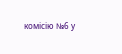комісію №6 у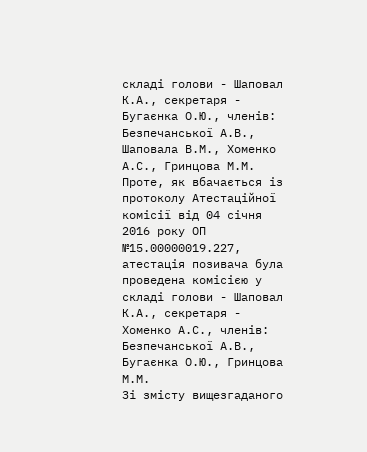складі голови - Шаповал К.А., секретаря - Бугаєнка О.Ю., членів: Безпечанської А.В., Шаповала В.М., Хоменко А.С., Гринцова М.М.
Проте, як вбачається із протоколу Атестаційної комісії від 04 січня 2016 року ОП №15.00000019.227, атестація позивача була проведена комісією у складі голови - Шаповал К.А., секретаря - Хоменко А.С., членів: Безпечанської А.В., Бугаєнка О.Ю., Гринцова М.М.
Зі змісту вищезгаданого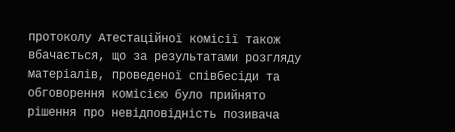протоколу Атестаційної комісії також вбачається, що за результатами розгляду матеріалів, проведеної співбесіди та обговорення комісією було прийнято рішення про невідповідність позивача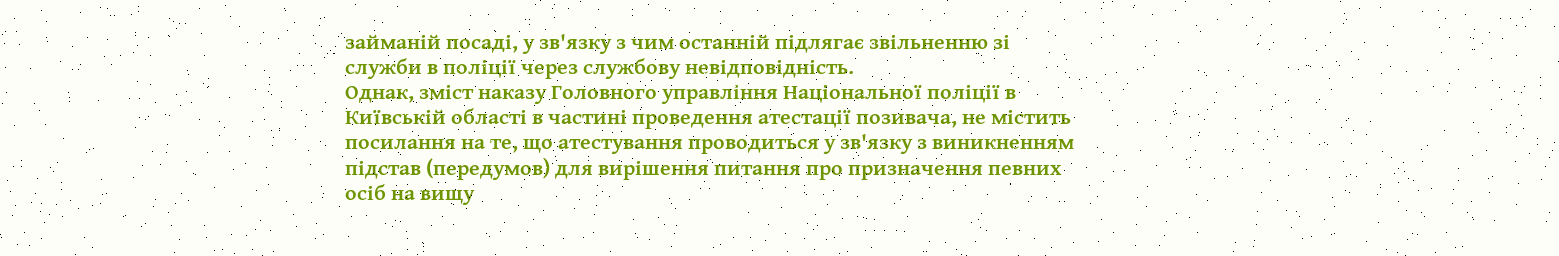займаній посаді, у зв'язку з чим останній підлягає звільненню зі служби в поліції через службову невідповідність.
Однак, зміст наказу Головного управління Національної поліції в Київській області в частині проведення атестації позивача, не містить посилання на те, що атестування проводиться у зв'язку з виникненням підстав (передумов) для вирішення питання про призначення певних осіб на вищу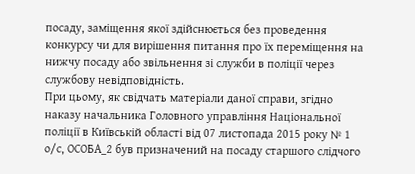посаду, заміщення якої здійснюється без проведення конкурсу чи для вирішення питання про їх переміщення на нижчу посаду або звільнення зі служби в поліції через службову невідповідність.
При цьому, як свідчать матеріали даної справи, згідно наказу начальника Головного управління Національної поліції в Київській області від 07 листопада 2015 року № 1 о/с, ОСОБА_2 був призначений на посаду старшого слідчого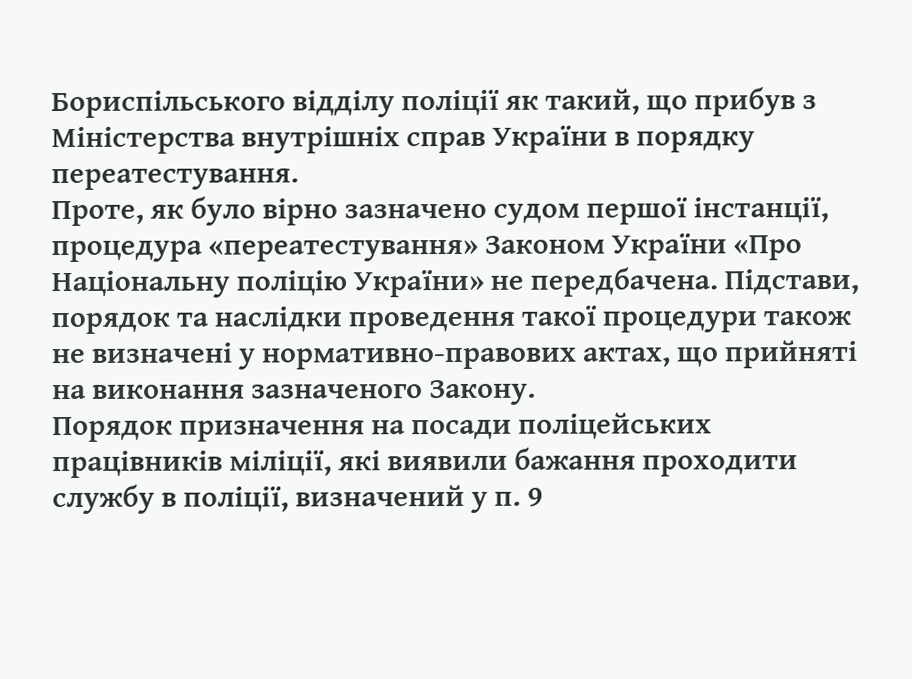Бориспільського відділу поліції як такий, що прибув з Міністерства внутрішніх справ України в порядку переатестування.
Проте, як було вірно зазначено судом першої інстанції, процедура «переатестування» Законом України «Про Національну поліцію України» не передбачена. Підстави, порядок та наслідки проведення такої процедури також не визначені у нормативно-правових актах, що прийняті на виконання зазначеного Закону.
Порядок призначення на посади поліцейських працівників міліції, які виявили бажання проходити службу в поліції, визначений у п. 9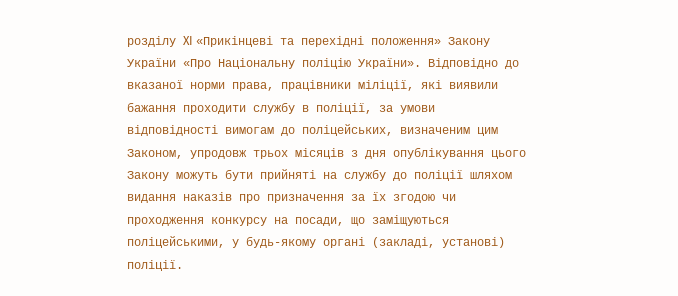розділу XI «Прикінцеві та перехідні положення» Закону України «Про Національну поліцію України». Відповідно до вказаної норми права, працівники міліції, які виявили бажання проходити службу в поліції, за умови відповідності вимогам до поліцейських, визначеним цим Законом, упродовж трьох місяців з дня опублікування цього Закону можуть бути прийняті на службу до поліції шляхом видання наказів про призначення за їх згодою чи проходження конкурсу на посади, що заміщуються поліцейськими, у будь-якому органі (закладі, установі) поліції.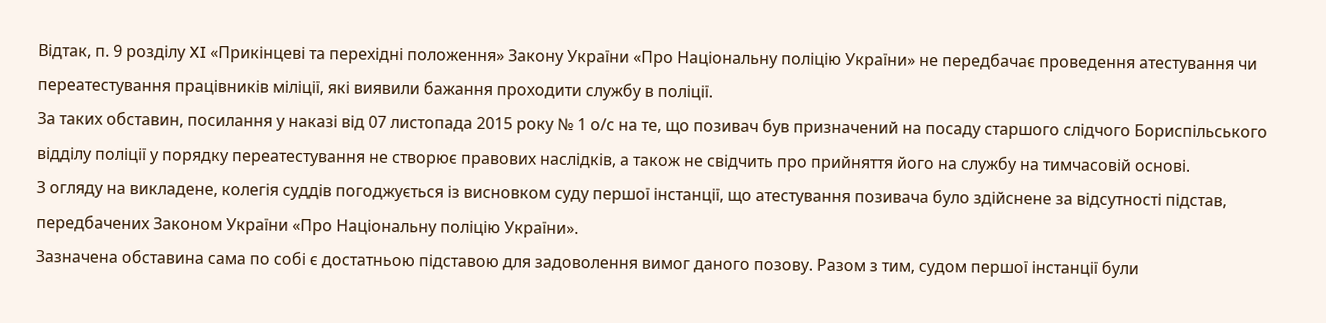Відтак, п. 9 розділу XI «Прикінцеві та перехідні положення» Закону України «Про Національну поліцію України» не передбачає проведення атестування чи переатестування працівників міліції, які виявили бажання проходити службу в поліції.
За таких обставин, посилання у наказі від 07 листопада 2015 року № 1 о/с на те, що позивач був призначений на посаду старшого слідчого Бориспільського відділу поліції у порядку переатестування не створює правових наслідків, а також не свідчить про прийняття його на службу на тимчасовій основі.
З огляду на викладене, колегія суддів погоджується із висновком суду першої інстанції, що атестування позивача було здійснене за відсутності підстав, передбачених Законом України «Про Національну поліцію України».
Зазначена обставина сама по собі є достатньою підставою для задоволення вимог даного позову. Разом з тим, судом першої інстанції були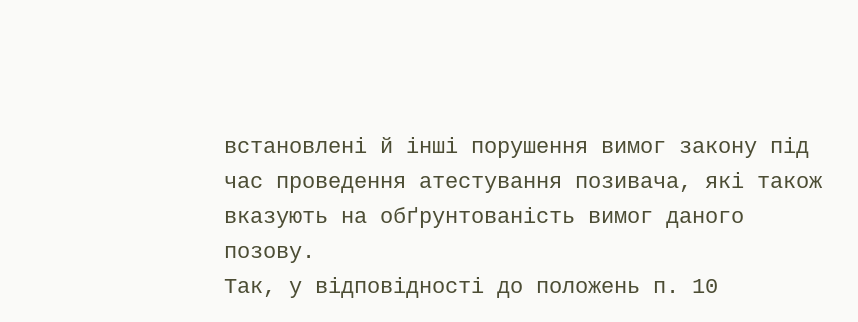встановлені й інші порушення вимог закону під час проведення атестування позивача, які також вказують на обґрунтованість вимог даного позову.
Так, у відповідності до положень п. 10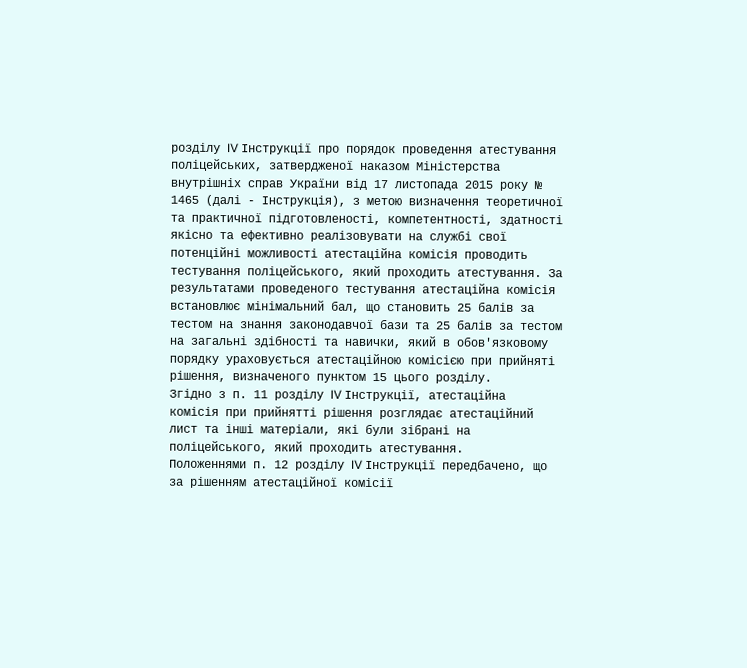розділу IV Інструкції про порядок проведення атестування поліцейських, затвердженої наказом Міністерства внутрішніх справ України від 17 листопада 2015 року № 1465 (далі - Інструкція), з метою визначення теоретичної та практичної підготовленості, компетентності, здатності якісно та ефективно реалізовувати на службі свої потенційні можливості атестаційна комісія проводить тестування поліцейського, який проходить атестування. За результатами проведеного тестування атестаційна комісія встановлює мінімальний бал, що становить 25 балів за тестом на знання законодавчої бази та 25 балів за тестом на загальні здібності та навички, який в обов'язковому порядку ураховується атестаційною комісією при прийняті рішення, визначеного пунктом 15 цього розділу.
Згідно з п. 11 розділу IV Інструкції, атестаційна комісія при прийнятті рішення розглядає атестаційний лист та інші матеріали, які були зібрані на поліцейського, який проходить атестування.
Положеннями п. 12 розділу IV Інструкції передбачено, що за рішенням атестаційної комісії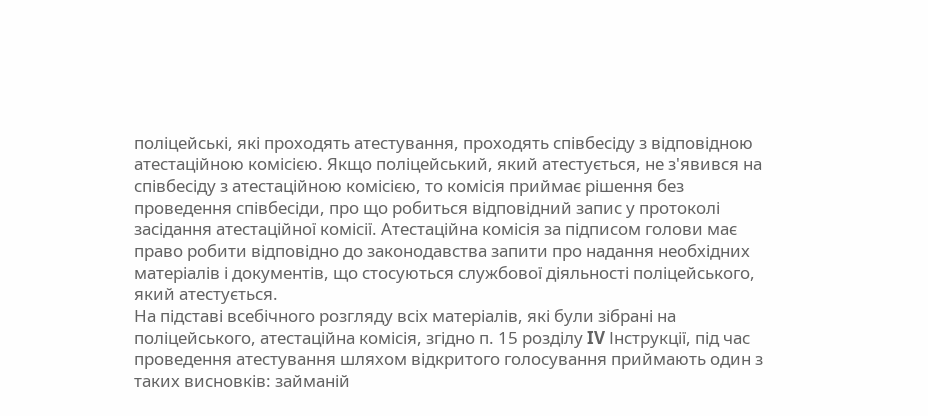поліцейські, які проходять атестування, проходять співбесіду з відповідною атестаційною комісією. Якщо поліцейський, який атестується, не з'явився на співбесіду з атестаційною комісією, то комісія приймає рішення без проведення співбесіди, про що робиться відповідний запис у протоколі засідання атестаційної комісії. Атестаційна комісія за підписом голови має право робити відповідно до законодавства запити про надання необхідних матеріалів і документів, що стосуються службової діяльності поліцейського, який атестується.
На підставі всебічного розгляду всіх матеріалів, які були зібрані на поліцейського, атестаційна комісія, згідно п. 15 розділу IV Інструкції, під час проведення атестування шляхом відкритого голосування приймають один з таких висновків: займаній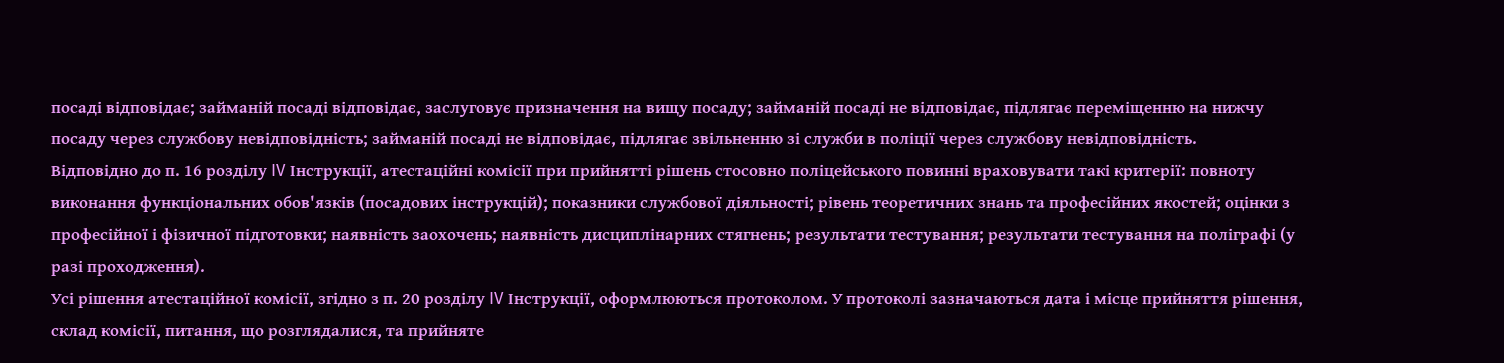посаді відповідає; займаній посаді відповідає, заслуговує призначення на вищу посаду; займаній посаді не відповідає, підлягає переміщенню на нижчу посаду через службову невідповідність; займаній посаді не відповідає, підлягає звільненню зі служби в поліції через службову невідповідність.
Відповідно до п. 16 розділу IV Інструкції, атестаційні комісії при прийнятті рішень стосовно поліцейського повинні враховувати такі критерії: повноту виконання функціональних обов'язків (посадових інструкцій); показники службової діяльності; рівень теоретичних знань та професійних якостей; оцінки з професійної і фізичної підготовки; наявність заохочень; наявність дисциплінарних стягнень; результати тестування; результати тестування на поліграфі (у разі проходження).
Усі рішення атестаційної комісії, згідно з п. 20 розділу IV Інструкції, оформлюються протоколом. У протоколі зазначаються дата і місце прийняття рішення, склад комісії, питання, що розглядалися, та прийняте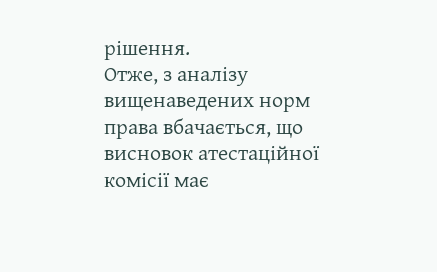рішення.
Отже, з аналізу вищенаведених норм права вбачається, що висновок атестаційної комісії має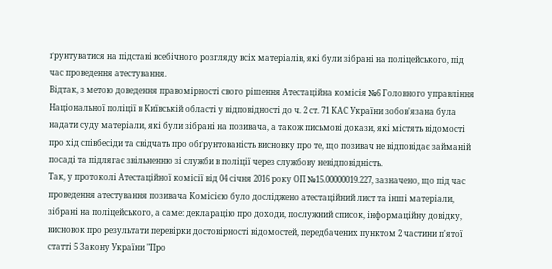ґрунтуватися на підставі всебічного розгляду всіх матеріалів, які були зібрані на поліцейського, під час проведення атестування.
Відтак, з метою доведення правомірності свого рішення Атестаційна комісія №6 Головного управління Національної поліції в Київській області у відповідності до ч. 2 ст. 71 КАС України зобов'язана була надати суду матеріали, які були зібрані на позивача, а також письмові докази, які містять відомості про хід співбесіди та свідчать про обґрунтованість висновку про те, що позивач не відповідає займаній посаді та підлягає звільненню зі служби в поліції через службову невідповідність.
Так, у протоколі Атестаційної комісії від 04 січня 2016 року ОП №15.00000019.227, зазначено, що під час проведення атестування позивача Комісією було досліджено атестаційний лист та інші матеріали, зібрані на поліцейського, а саме: декларацію про доходи, послужний список, інформаційну довідку, висновок про результати перевірки достовірності відомостей, передбачених пунктом 2 частини п'ятої статті 5 Закону України "Про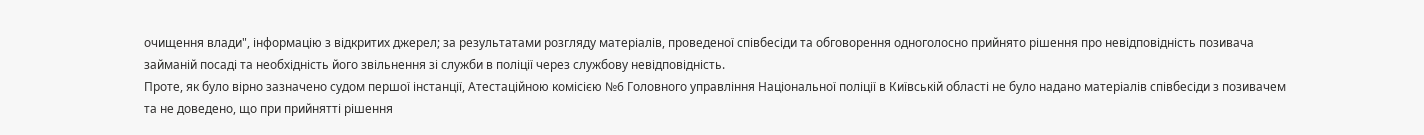очищення влади", інформацію з відкритих джерел; за результатами розгляду матеріалів, проведеної співбесіди та обговорення одноголосно прийнято рішення про невідповідність позивача займаній посаді та необхідність його звільнення зі служби в поліції через службову невідповідність.
Проте, як було вірно зазначено судом першої інстанції, Атестаційною комісією №6 Головного управління Національної поліції в Київській області не було надано матеріалів співбесіди з позивачем та не доведено, що при прийнятті рішення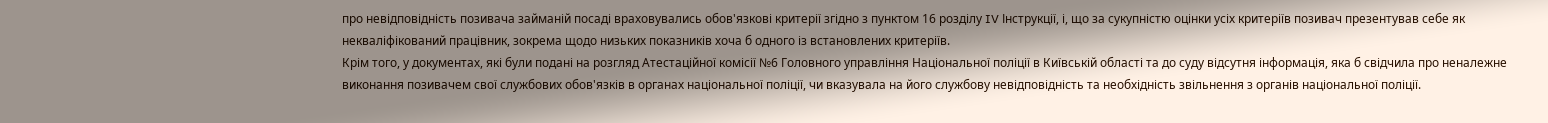про невідповідність позивача займаній посаді враховувались обов'язкові критерії згідно з пунктом 16 розділу IV Інструкції, і, що за сукупністю оцінки усіх критеріїв позивач презентував себе як некваліфікований працівник, зокрема щодо низьких показників хоча б одного із встановлених критеріїв.
Крім того, у документах, які були подані на розгляд Атестаційної комісії №6 Головного управління Національної поліції в Київській області та до суду відсутня інформація, яка б свідчила про неналежне виконання позивачем свої службових обов'язків в органах національної поліції, чи вказувала на його службову невідповідність та необхідність звільнення з органів національної поліції.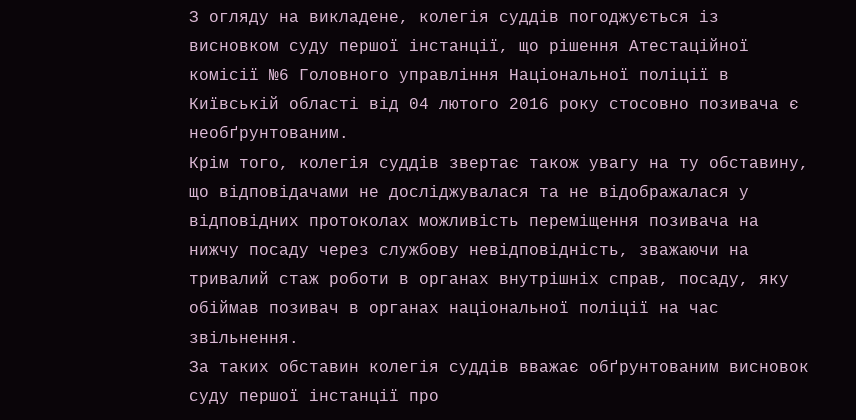З огляду на викладене, колегія суддів погоджується із висновком суду першої інстанції, що рішення Атестаційної комісії №6 Головного управління Національної поліції в Київській області від 04 лютого 2016 року стосовно позивача є необґрунтованим.
Крім того, колегія суддів звертає також увагу на ту обставину, що відповідачами не досліджувалася та не відображалася у відповідних протоколах можливість переміщення позивача на нижчу посаду через службову невідповідність, зважаючи на тривалий стаж роботи в органах внутрішніх справ, посаду, яку обіймав позивач в органах національної поліції на час звільнення.
За таких обставин колегія суддів вважає обґрунтованим висновок суду першої інстанції про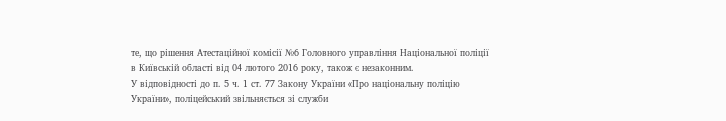те, що рішення Атестаційної комісії №6 Головного управління Національної поліції в Київській області від 04 лютого 2016 року, також є незаконним.
У відповідності до п. 5 ч. 1 ст. 77 Закону України «Про національну поліцію України», поліцейський звільняється зі служби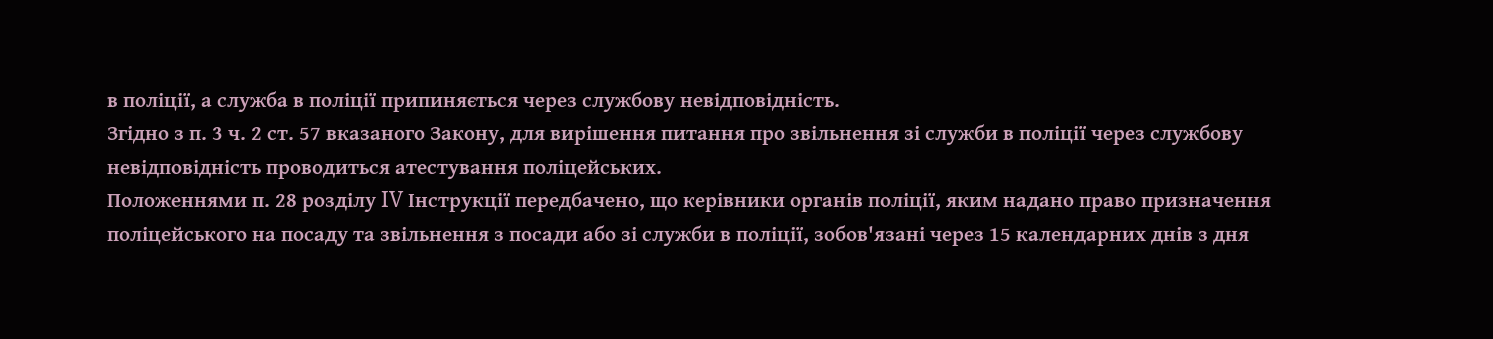в поліції, а служба в поліції припиняється через службову невідповідність.
Згідно з п. 3 ч. 2 ст. 57 вказаного Закону, для вирішення питання про звільнення зі служби в поліції через службову невідповідність проводиться атестування поліцейських.
Положеннями п. 28 розділу IV Інструкції передбачено, що керівники органів поліції, яким надано право призначення поліцейського на посаду та звільнення з посади або зі служби в поліції, зобов'язані через 15 календарних днів з дня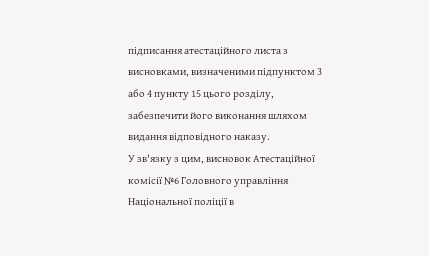підписання атестаційного листа з висновками, визначеними підпунктом 3 або 4 пункту 15 цього розділу, забезпечити його виконання шляхом видання відповідного наказу.
У зв'язку з цим, висновок Атестаційної комісії №6 Головного управління Національної поліції в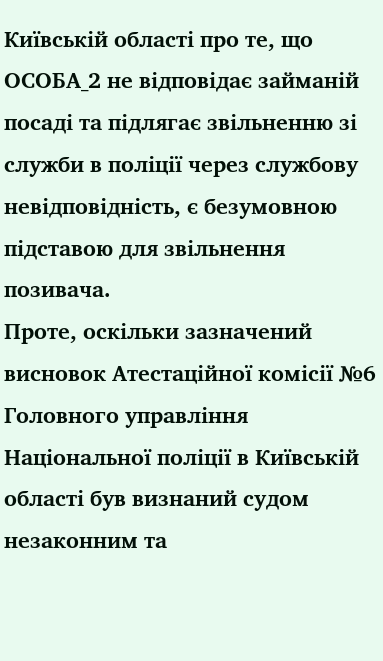Київській області про те, що ОСОБА_2 не відповідає займаній посаді та підлягає звільненню зі служби в поліції через службову невідповідність, є безумовною підставою для звільнення позивача.
Проте, оскільки зазначений висновок Атестаційної комісії №6 Головного управління Національної поліції в Київській області був визнаний судом незаконним та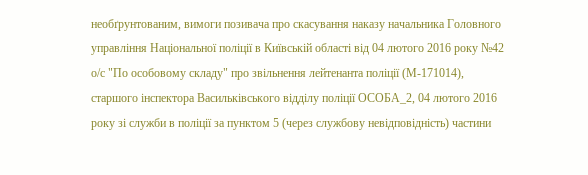необґрунтованим, вимоги позивача про скасування наказу начальника Головного управління Національної поліції в Київській області від 04 лютого 2016 року №42 о/с "По особовому складу" про звільнення лейтенанта поліції (М-171014), старшого інспектора Васильківського відділу поліції ОСОБА_2, 04 лютого 2016 року зі служби в поліції за пунктом 5 (через службову невідповідність) частини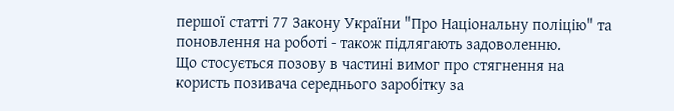першої статті 77 Закону України "Про Національну поліцію" та поновлення на роботі - також підлягають задоволенню.
Що стосується позову в частині вимог про стягнення на користь позивача середнього заробітку за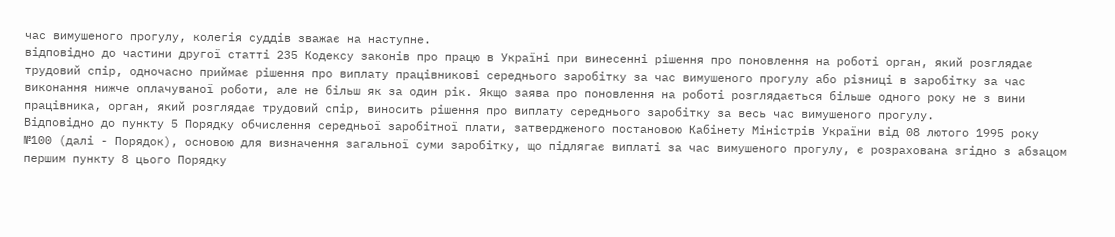час вимушеного прогулу, колегія суддів зважає на наступне.
відповідно до частини другої статті 235 Кодексу законів про працю в Україні при винесенні рішення про поновлення на роботі орган, який розглядає трудовий спір, одночасно приймає рішення про виплату працівникові середнього заробітку за час вимушеного прогулу або різниці в заробітку за час виконання нижче оплачуваної роботи, але не більш як за один рік. Якщо заява про поновлення на роботі розглядається більше одного року не з вини працівника, орган, який розглядає трудовий спір, виносить рішення про виплату середнього заробітку за весь час вимушеного прогулу.
Відповідно до пункту 5 Порядку обчислення середньої заробітної плати, затвердженого постановою Кабінету Міністрів України від 08 лютого 1995 року №100 (далі - Порядок), основою для визначення загальної суми заробітку, що підлягає виплаті за час вимушеного прогулу, є розрахована згідно з абзацом першим пункту 8 цього Порядку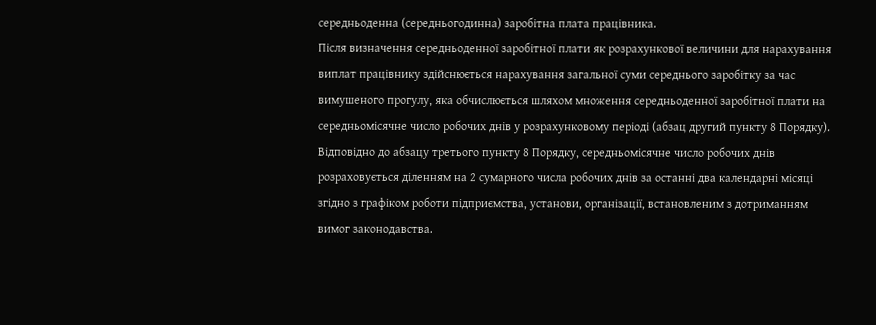середньоденна (середньогодинна) заробітна плата працівника.
Після визначення середньоденної заробітної плати як розрахункової величини для нарахування виплат працівнику здійснюється нарахування загальної суми середнього заробітку за час вимушеного прогулу, яка обчислюється шляхом множення середньоденної заробітної плати на середньомісячне число робочих днів у розрахунковому періоді (абзац другий пункту 8 Порядку).
Відповідно до абзацу третього пункту 8 Порядку, середньомісячне число робочих днів розраховується діленням на 2 сумарного числа робочих днів за останні два календарні місяці згідно з графіком роботи підприємства, установи, організації, встановленим з дотриманням вимог законодавства.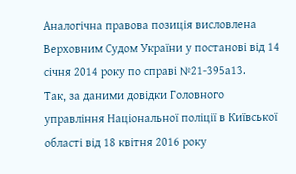Аналогічна правова позиція висловлена Верховним Судом України у постанові від 14 січня 2014 року по справі №21-395а13.
Так, за даними довідки Головного управління Національної поліції в Київської області від 18 квітня 2016 року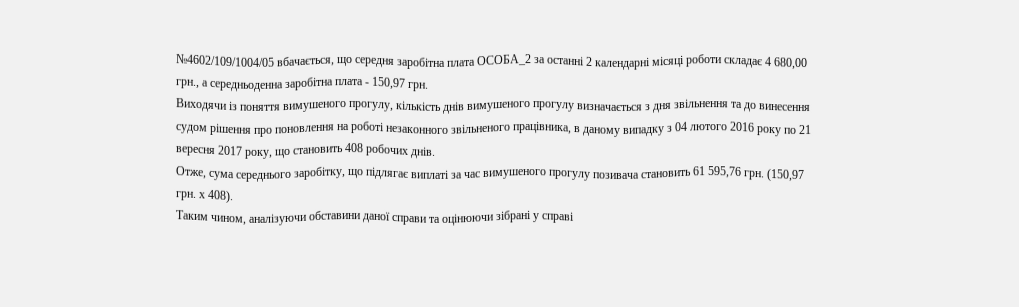№4602/109/1004/05 вбачається, що середня заробітна плата ОСОБА_2 за останні 2 календарні місяці роботи складає 4 680,00 грн., а середньоденна заробітна плата - 150,97 грн.
Виходячи із поняття вимушеного прогулу, кількість днів вимушеного прогулу визначається з дня звільнення та до винесення судом рішення про поновлення на роботі незаконного звільненого працівника, в даному випадку з 04 лютого 2016 року по 21 вересня 2017 року, що становить 408 робочих днів.
Отже, сума середнього заробітку, що підлягає виплаті за час вимушеного прогулу позивача становить 61 595,76 грн. (150,97 грн. х 408).
Таким чином, аналізуючи обставини даної справи та оцінюючи зібрані у справі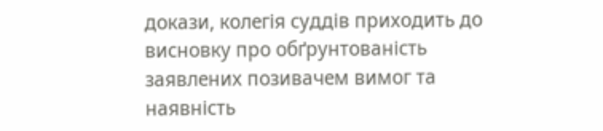докази, колегія суддів приходить до висновку про обґрунтованість заявлених позивачем вимог та наявність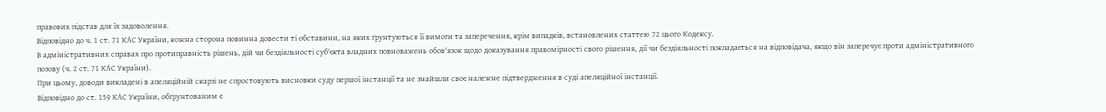правових підстав для їх задоволення.
Відповідно до ч. 1 ст. 71 КАС України, кожна сторона повинна довести ті обставини, на яких ґрунтуються її вимоги та заперечення, крім випадків, встановлених статтею 72 цього Кодексу.
В адміністративних справах про протиправність рішень, дій чи бездіяльності суб'єкта владних повноважень обов'язок щодо доказування правомірності свого рішення, дії чи бездіяльності покладається на відповідача, якщо він заперечує проти адміністративного позову (ч. 2 ст. 71 КАС України).
При цьому, доводи викладені в апеляційній скарзі не спростовують висновки суду першої інстанції та не знайшли своє належне підтвердження в суді апеляційної інстанції.
Відповідно до ст. 159 КАС України, обґрунтованим є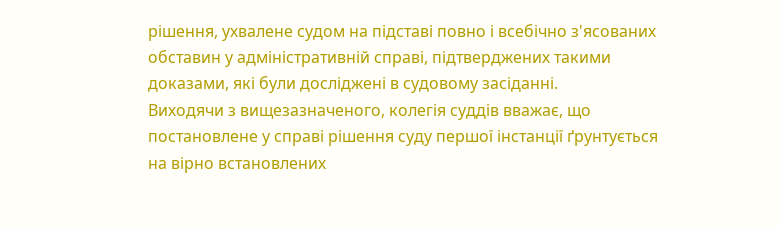рішення, ухвалене судом на підставі повно і всебічно з'ясованих обставин у адміністративній справі, підтверджених такими доказами, які були досліджені в судовому засіданні.
Виходячи з вищезазначеного, колегія суддів вважає, що постановлене у справі рішення суду першої інстанції ґрунтується на вірно встановлених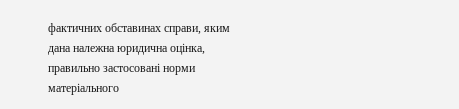фактичних обставинах справи, яким дана належна юридична оцінка, правильно застосовані норми матеріального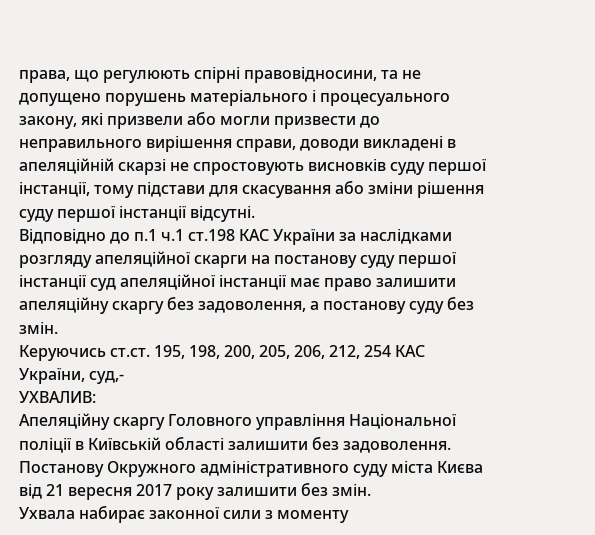права, що регулюють спірні правовідносини, та не допущено порушень матеріального і процесуального закону, які призвели або могли призвести до неправильного вирішення справи, доводи викладені в апеляційній скарзі не спростовують висновків суду першої інстанції, тому підстави для скасування або зміни рішення суду першої інстанції відсутні.
Відповідно до п.1 ч.1 ст.198 КАС України за наслідками розгляду апеляційної скарги на постанову суду першої інстанції суд апеляційної інстанції має право залишити апеляційну скаргу без задоволення, а постанову суду без змін.
Керуючись ст.ст. 195, 198, 200, 205, 206, 212, 254 КАС України, суд,-
УХВАЛИВ:
Апеляційну скаргу Головного управління Національної поліції в Київській області залишити без задоволення.
Постанову Окружного адміністративного суду міста Києва від 21 вересня 2017 року залишити без змін.
Ухвала набирає законної сили з моменту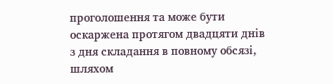проголошення та може бути оскаржена протягом двадцяти днів з дня складання в повному обсязі, шляхом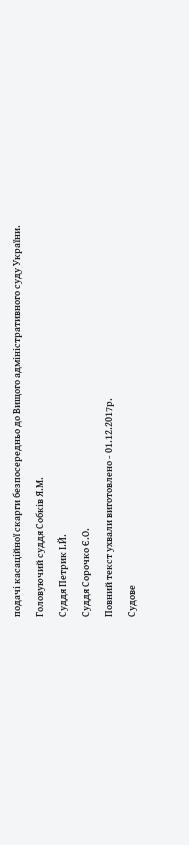подачі касаційної скарги безпосередньо до Вищого адміністративного суду України.
Головуючий суддя Собків Я.М.
Суддя Петрик І.Й.
Суддя Сорочко Є.О.
Повний текст ухвали виготовлено - 01.12.2017р.
Судове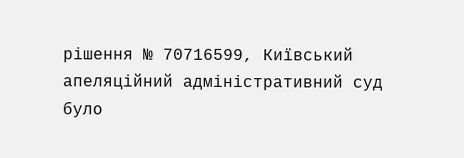рішення № 70716599, Київський апеляційний адміністративний суд було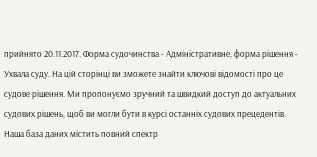прийнято 20.11.2017. Форма судочинства - Адміністративне, форма рішення - Ухвала суду. На цій сторінці ви зможете знайти ключові відомості про це судове рішення. Ми пропонуємо зручний та швидкий доступ до актуальних судових рішень, щоб ви могли бути в курсі останніх судових прецедентів. Наша база даних містить повний спектр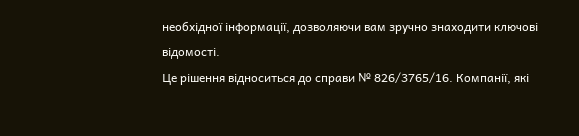необхідної інформації, дозволяючи вам зручно знаходити ключові відомості.
Це рішення відноситься до справи № 826/3765/16. Компанії, які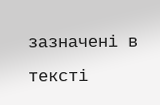зазначені в тексті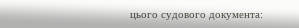цього судового документа: